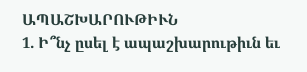ԱՊԱՇԽԱՐՈՒԹԻՒՆ
1. Ի՞նչ ըսել է ապաշխարութիւն եւ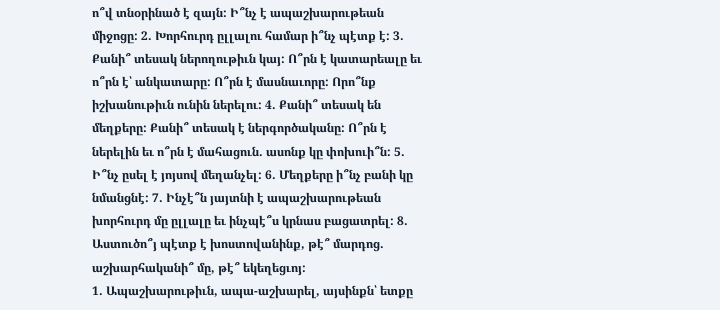ո՞վ տնօրինած է զայն: Ի՞նչ է ապաշխարութեան միջոցը: 2. Խորհուրդ ըլլալու համար ի՞նչ պէտք է: 3. Քանի՞ տեսակ ներողութիւն կայ: Ո՞րն է կատարեալը եւ ո՞րն է՝ անկատարը: Ո՞րն է մասնաւորը: Որո՞նք իշխանութիւն ունին ներելու: 4. Քանի՞ տեսակ են մեղքերը: Քանի՞ տեսակ է ներգործականը: Ո՞րն է ներելին եւ ո՞րն է մահացուն. ասոնք կը փոխուի՞ն: 5. Ի՞նչ ըսել է յոյսով մեղանչել: 6. Մեղքերը ի՞նչ բանի կը նմանցնէ: 7. Ինչէ՞ն յայտնի է ապաշխարութեան խորհուրդ մը ըլլալը եւ ինչպէ՞ս կրնաս բացատրել: 8. Աստուծո՞յ պէտք է խոստովանինք, թէ՞ մարդոց. աշխարհականի՞ մը, թէ՞ եկեղեցւոյ:
1. Ապաշխարութիւն, ապա-աշխարել, այսինքն՝ ետքը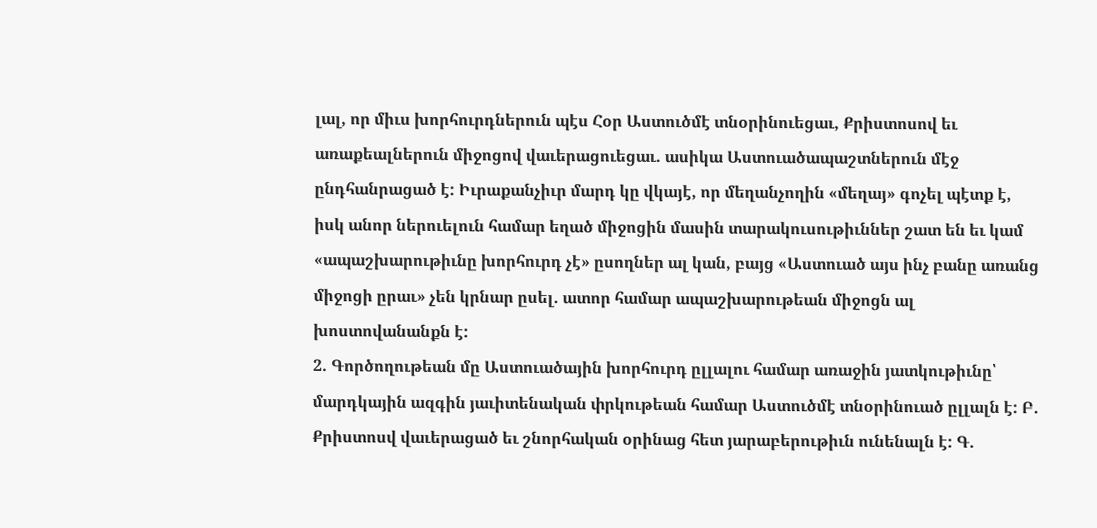լալ, որ միւս խորհուրդներուն պէս Հօր Աստուծմէ տնօրինուեցաւ, Քրիստոսով եւ առաքեալներուն միջոցով վաւերացուեցաւ. ասիկա Աստուածապաշտներուն մէջ ընդհանրացած է: Իւրաքանչիւր մարդ կը վկայէ, որ մեղանչողին «մեղայ» գոչել պէտք է, իսկ անոր ներուելուն համար եղած միջոցին մասին տարակուսութիւններ շատ են եւ կամ «ապաշխարութիւնը խորհուրդ չէ» ըսողներ ալ կան, բայց «Աստուած այս ինչ բանը առանց միջոցի ըրաւ» չեն կրնար ըսել. ատոր համար ապաշխարութեան միջոցն ալ խոստովանանքն է:
2. Գործողութեան մը Աստուածային խորհուրդ ըլլալու համար առաջին յատկութիւնը՝ մարդկային ազգին յաւիտենական փրկութեան համար Աստուծմէ տնօրինուած ըլլալն է: Բ. Քրիստոսվ վաւերացած եւ շնորհական օրինաց հետ յարաբերութիւն ունենալն է: Գ.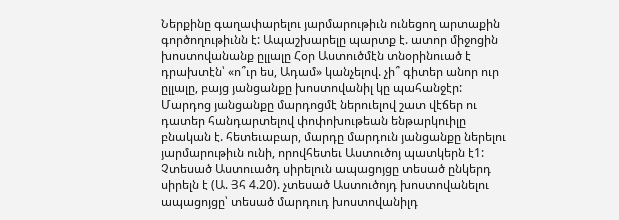Ներքինը գաղափարելու յարմարութիւն ունեցող արտաքին գործողութիւնն է: Ապաշխարելը պարտք է. ատոր միջոցին խոստովանանք ըլլալը Հօր Աստուծմէն տնօրինուած է դրախտէն՝ «ո՞ւր ես, Ադամ» կանչելով. չի՞ գիտեր անոր ուր ըլլալը, բայց յանցանքը խոստովանիլ կը պահանջէր: Մարդոց յանցանքը մարդոցմէ ներուելով շատ վէճեր ու դատեր հանդարտելով փոփոխութեան ենթարկուիլը բնական է. հետեւաբար, մարդը մարդուն յանցանքը ներելու յարմարութիւն ունի, որովհետեւ Աստուծոյ պատկերն է1: Չտեսած Աստուածդ սիրելուն ապացոյցը տեսած ընկերդ սիրելն է (Ա. Յհ 4.20). չտեսած Աստուծոյդ խոստովանելու ապացոյցը՝ տեսած մարդուդ խոստովանիլդ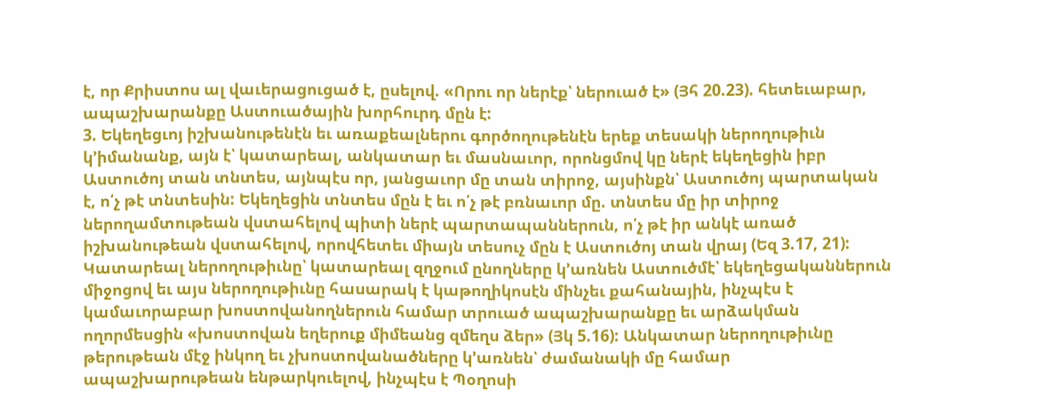է, որ Քրիստոս ալ վաւերացուցած է, ըսելով. «Որու որ ներէք՝ ներուած է» (Յհ 20.23). հետեւաբար, ապաշխարանքը Աստուածային խորհուրդ մըն է:
3. Եկեղեցւոյ իշխանութենէն եւ առաքեալներու գործողութենէն երեք տեսակի ներողութիւն կ՚իմանանք, այն է՝ կատարեալ, անկատար եւ մասնաւոր, որոնցմով կը ներէ եկեղեցին իբր Աստուծոյ տան տնտես, այնպէս որ, յանցաւոր մը տան տիրոջ, այսինքն՝ Աստուծոյ պարտական է, ո՛չ թէ տնտեսին: Եկեղեցին տնտես մըն է եւ ո՛չ թէ բռնաւոր մը. տնտես մը իր տիրոջ ներողամտութեան վստահելով պիտի ներէ պարտապաններուն, ո՛չ թէ իր անկէ առած իշխանութեան վստահելով, որովհետեւ միայն տեսուչ մըն է Աստուծոյ տան վրայ (Եզ 3.17, 21): Կատարեալ ներողութիւնը՝ կատարեալ զղջում ընողները կ՚առնեն Աստուծմէ՝ եկեղեցականներուն միջոցով եւ այս ներողութիւնը հասարակ է կաթողիկոսէն մինչեւ քահանային, ինչպէս է կամաւորաբար խոստովանողներուն համար տրուած ապաշխարանքը եւ արձակման ողորմեսցին «խոստովան եղերուք միմեանց զմեղս ձեր» (Յկ 5.16): Անկատար ներողութիւնը թերութեան մէջ ինկող եւ չխոստովանածները կ՚առնեն՝ ժամանակի մը համար ապաշխարութեան ենթարկուելով, ինչպէս է Պօղոսի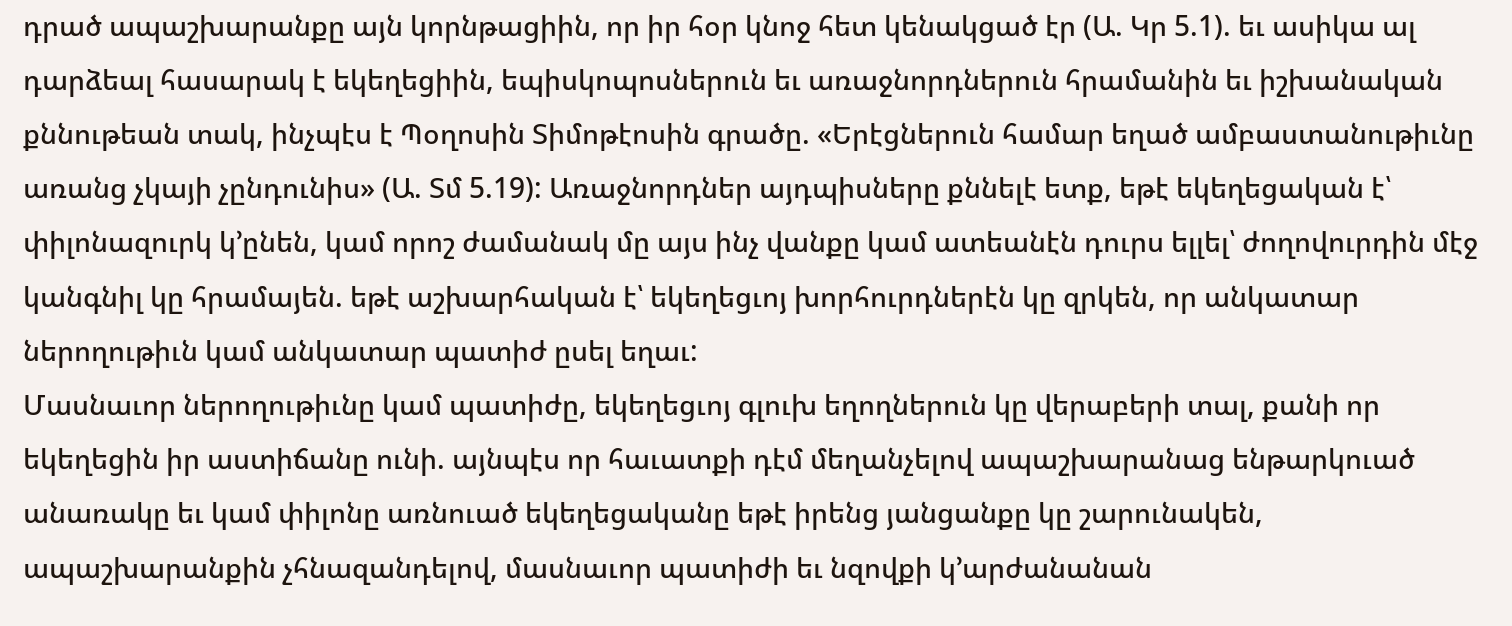դրած ապաշխարանքը այն կորնթացիին, որ իր հօր կնոջ հետ կենակցած էր (Ա. Կր 5.1). եւ ասիկա ալ դարձեալ հասարակ է եկեղեցիին, եպիսկոպոսներուն եւ առաջնորդներուն հրամանին եւ իշխանական քննութեան տակ, ինչպէս է Պօղոսին Տիմոթէոսին գրածը. «Երէցներուն համար եղած ամբաստանութիւնը առանց չկայի չընդունիս» (Ա. Տմ 5.19): Առաջնորդներ այդպիսները քննելէ ետք, եթէ եկեղեցական է՝ փիլոնազուրկ կ՚ընեն, կամ որոշ ժամանակ մը այս ինչ վանքը կամ ատեանէն դուրս ելլել՝ ժողովուրդին մէջ կանգնիլ կը հրամայեն. եթէ աշխարհական է՝ եկեղեցւոյ խորհուրդներէն կը զրկեն, որ անկատար ներողութիւն կամ անկատար պատիժ ըսել եղաւ:
Մասնաւոր ներողութիւնը կամ պատիժը, եկեղեցւոյ գլուխ եղողներուն կը վերաբերի տալ, քանի որ եկեղեցին իր աստիճանը ունի. այնպէս որ հաւատքի դէմ մեղանչելով ապաշխարանաց ենթարկուած անառակը եւ կամ փիլոնը առնուած եկեղեցականը եթէ իրենց յանցանքը կը շարունակեն, ապաշխարանքին չհնազանդելով, մասնաւոր պատիժի եւ նզովքի կ՚արժանանան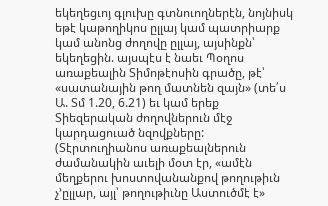եկեղեցւոյ գլուխը գտնուողներէն, նոյնիսկ եթէ կաթողիկոս ըլլայ կամ պատրիարք կամ անոնց ժողովը ըլլայ, այսինքն՝ եկեղեցին. այսպէս է նաեւ Պօղոս առաքեալին Տիմոթէոսին գրածը, թէ՝ «սատանային թող մատնեն զայն» (տե՛ս Ա. Տմ 1.20, 6.21) եւ կամ երեք Տիեզերական ժողովներուն մէջ կարդացուած նզովքները:
(Տէրտուղիանոս առաքեալներուն ժամանակին աւելի մօտ էր, «ամէն մեղքերու խոստովանանքով թողութիւն չ՚ըլլար, այլ՝ թողութիւնը Աստուծմէ է»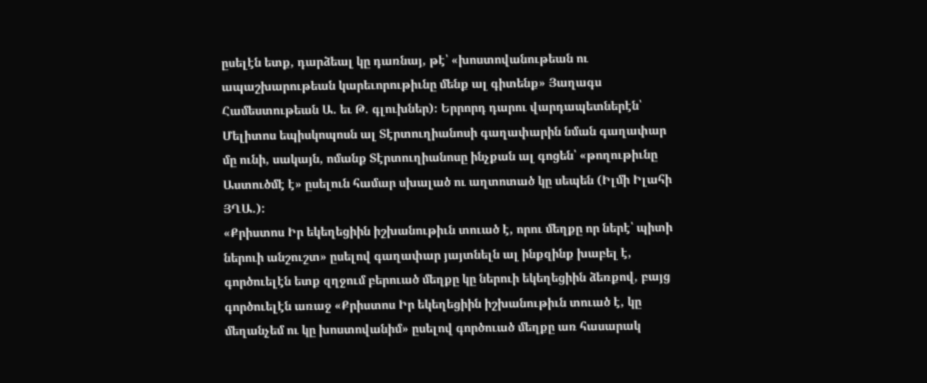ըսելէն ետք, դարձեալ կը դառնայ, թէ՝ «խոստովանութեան ու ապաշխարութեան կարեւորութիւնը մենք ալ գիտենք» Յաղագս Համեստութեան Ա. եւ Թ. գլուխներ)։ Երրորդ դարու վարդապետներէն՝ Մելիտոս եպիսկոպոսն ալ Տէրտուղիանոսի գաղափարին նման գաղափար մը ունի, սակայն, ոմանք Տէրտուղիանոսը ինչքան ալ գոցեն՝ «թողութիւնը Աստուծմէ է» ըսելուն համար սխալած ու աղտոտած կը սեպեն (Իլմի Իլահի ՅՂԱ.):
«Քրիստոս Իր եկեղեցիին իշխանութիւն տուած է, որու մեղքը որ ներէ՝ պիտի ներուի անշուշտ» ըսելով գաղափար յայտնելն ալ ինքզինք խաբել է, գործուելէն ետք զղջում բերուած մեղքը կը ներուի եկեղեցիին ձեռքով, բայց գործուելէն առաջ «Քրիստոս Իր եկեղեցիին իշխանութիւն տուած է, կը մեղանչեմ ու կը խոստովանիմ» ըսելով գործուած մեղքը առ հասարակ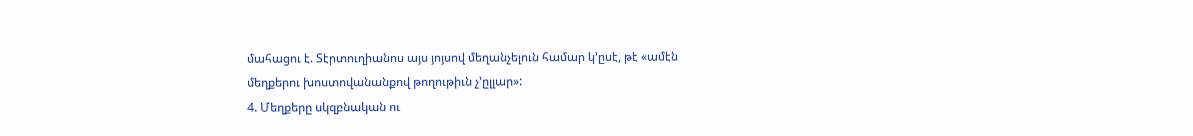մահացու է. Տէրտուղիանոս այս յոյսով մեղանչելուն համար կ՚ըսէ, թէ «ամէն մեղքերու խոստովանանքով թողութիւն չ՚ըլլար»:
4. Մեղքերը սկզբնական ու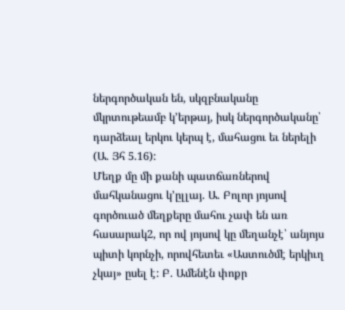ներգործական են, սկզբնականը մկրտութեամբ կ՚երթայ, իսկ ներգործականը՝ դարձեալ երկու կերպ է, մահացու եւ ներելի (Ա. Յհ 5.16):
Մեղք մը մի քանի պատճառներով մահկանացու կ՚ըլլայ. Ա. Բոլոր յոյսով գործուած մեղքերը մահու չափ են առ հասարակ2, որ ով յոյսով կը մեղանչէ՝ անյոյս պիտի կորնչի, որովհետեւ «Աստուծմէ երկիւղ չկայ» ըսել է: Բ. Ամենէն փոքր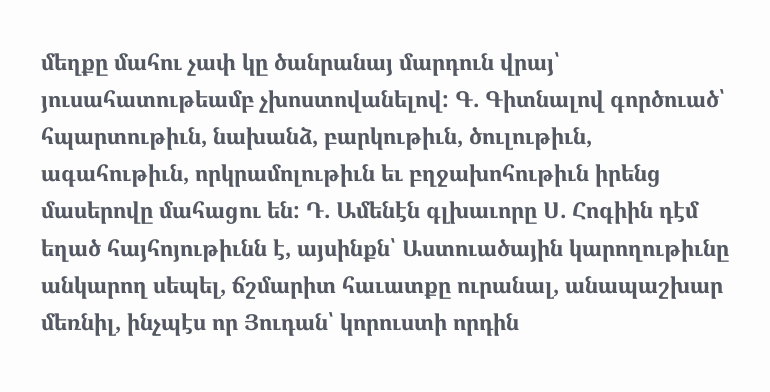մեղքը մահու չափ կը ծանրանայ մարդուն վրայ՝ յուսահատութեամբ չխոստովանելով: Գ. Գիտնալով գործուած՝ հպարտութիւն, նախանձ, բարկութիւն, ծուլութիւն, ագահութիւն, որկրամոլութիւն եւ բղջախոհութիւն իրենց մասերովը մահացու են: Դ. Ամենէն գլխաւորը Ս. Հոգիին դէմ եղած հայհոյութիւնն է, այսինքն՝ Աստուածային կարողութիւնը անկարող սեպել, ճշմարիտ հաւատքը ուրանալ, անապաշխար մեռնիլ, ինչպէս որ Յուդան՝ կորուստի որդին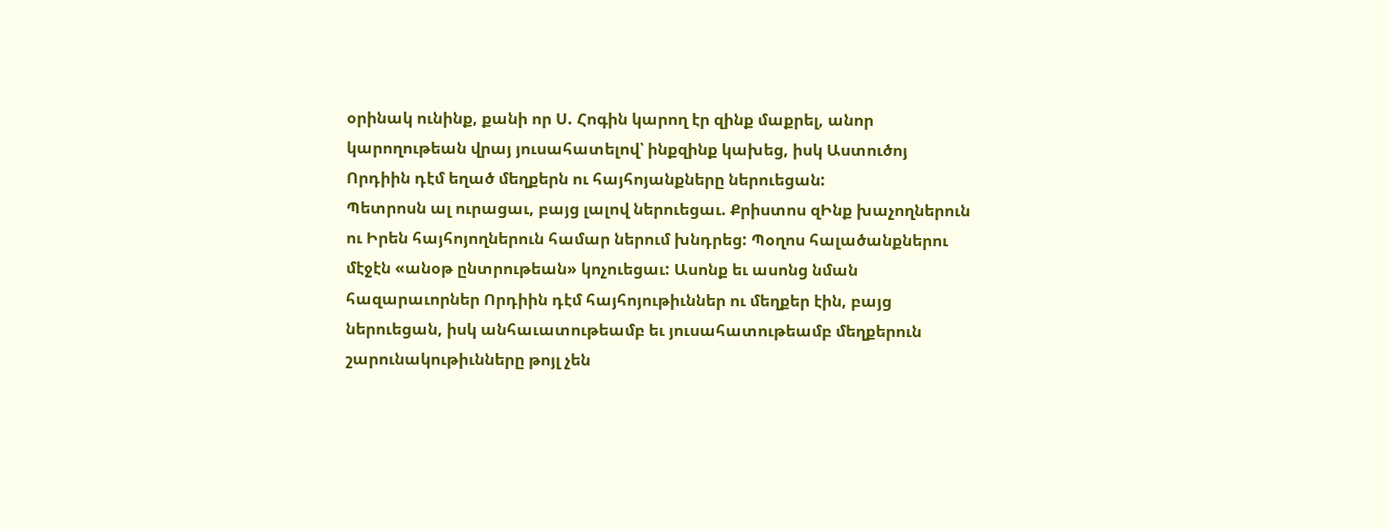օրինակ ունինք, քանի որ Ս. Հոգին կարող էր զինք մաքրել, անոր կարողութեան վրայ յուսահատելով՝ ինքզինք կախեց, իսկ Աստուծոյ Որդիին դէմ եղած մեղքերն ու հայհոյանքները ներուեցան:
Պետրոսն ալ ուրացաւ, բայց լալով ներուեցաւ. Քրիստոս զԻնք խաչողներուն ու Իրեն հայհոյողներուն համար ներում խնդրեց: Պօղոս հալածանքներու մէջէն «անօթ ընտրութեան» կոչուեցաւ: Ասոնք եւ ասոնց նման հազարաւորներ Որդիին դէմ հայհոյութիւններ ու մեղքեր էին, բայց ներուեցան, իսկ անհաւատութեամբ եւ յուսահատութեամբ մեղքերուն շարունակութիւնները թոյլ չեն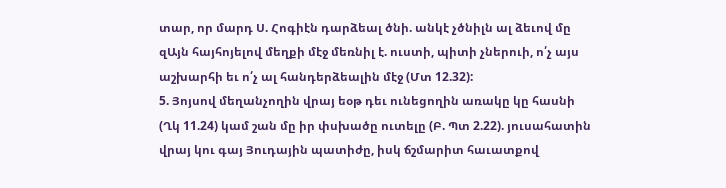տար, որ մարդ Ս. Հոգիէն դարձեալ ծնի. անկէ չծնիլն ալ ձեւով մը զԱյն հայհոյելով մեղքի մէջ մեռնիլ է. ուստի, պիտի չներուի, ո՛չ այս աշխարհի եւ ո՛չ ալ հանդերձեալին մէջ (Մտ 12.32):
5. Յոյսով մեղանչողին վրայ եօթ դեւ ունեցողին առակը կը հասնի (Ղկ 11.24) կամ շան մը իր փսխածը ուտելը (Բ. Պտ 2.22). յուսահատին վրայ կու գայ Յուդային պատիժը, իսկ ճշմարիտ հաւատքով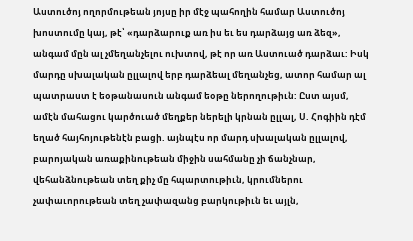Աստուծոյ ողորմութեան յոյսը իր մէջ պահողին համար Աստուծոյ խոստումը կայ, թէ՝ «դարձարուք առ իս եւ ես դարձայց առ ձեզ», անգամ մըն ալ չմեղանչելու ուխտով, թէ որ առ Աստուած դարձաւ: Իսկ մարդը սխալական ըլլալով երբ դարձեալ մեղանչեց, ատոր համար ալ պատրաստ է եօթանասուն անգամ եօթը ներողութիւն: Ըստ այսմ, ամէն մահացու կարծուած մեղքեր ներելի կրնան ըլլալ, Ս. Հոգիին դէմ եղած հայհոյութենէն բացի. այնպէս որ մարդ սխալական ըլլալով, բարոյական առաքինութեան միջին սահմանը չի ճանչնար, վեհանձնութեան տեղ քիչ մը հպարտութիւն, կրումներու չափաւորութեան տեղ չափազանց բարկութիւն եւ այլն,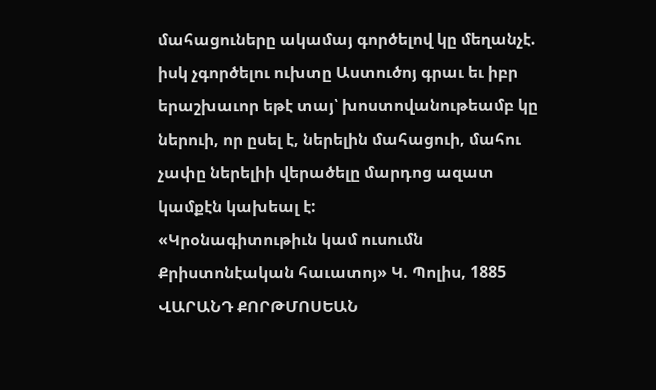մահացուները ակամայ գործելով կը մեղանչէ. իսկ չգործելու ուխտը Աստուծոյ գրաւ եւ իբր երաշխաւոր եթէ տայ՝ խոստովանութեամբ կը ներուի, որ ըսել է, ներելին մահացուի, մահու չափը ներելիի վերածելը մարդոց ազատ կամքէն կախեալ է:
«Կրօնագիտութիւն կամ ուսումն Քրիստոնէական հաւատոյ» Կ. Պոլիս, 1885
ՎԱՐԱՆԴ ՔՈՐԹՄՈՍԵԱՆ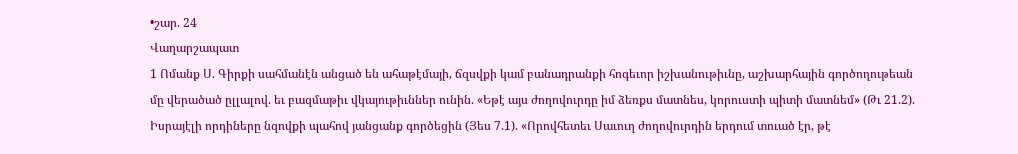•շար. 24
Վաղարշապատ
1 Ոմանք Ս. Գիրքի սահմանէն անցած են ահաթէմայի, ճզսվքի կամ բանադրանքի հոգեւոր իշխանութիւնը, աշխարհային գործողութեան մը վերածած ըլլալով. եւ բազմաթիւ վկայութիւններ ունին. «Եթէ այս ժողովուրդը իմ ձեռքս մատնես, կորուստի պիտի մատնեմ» (Թւ 21.2). Իսրայէլի որդիները նզովքի պահով յանցանք գործեցին (Յես 7.1). «Որովհետեւ Սաւուղ ժողովուրդին երդում տուած էր, թէ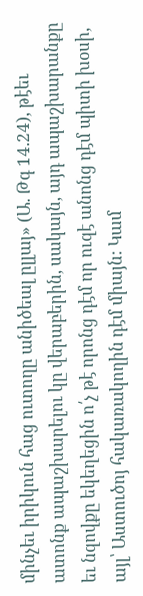մինչեւ իրիկուն հաց ուտողը անիծեալ ըլլայ» (Ա. Թգ 14.24), թէեւ ատոնք ապաշխարելու կը վերաբերին, սակայն, այդ ապաշխարանքը եւ նզովքը եկեղեցին ո՛չ թէ որոնց դէմ որ ուզէ անոնց դէմ պիտի խօսի, այլ՝ Աստուծոյ հակառակողին դէմ միայն: Կամ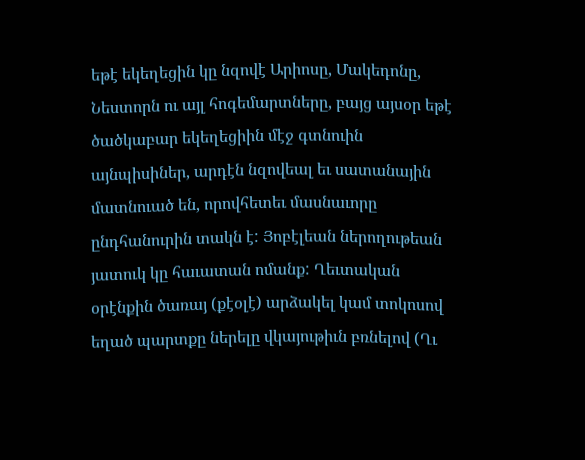եթէ եկեղեցին կը նզովէ Արիոսը, Մակեդոնը, Նեստորն ու այլ հոգեմարտները, բայց այսօր եթէ ծածկաբար եկեղեցիին մէջ գտնուին այնպիսիներ, արդէն նզովեալ եւ սատանային մատնուած են, որովհետեւ մասնաւորը ընդհանուրին տակն է: Յոբէլեան ներողութեան յատուկ կը հաւատան ոմանք: Ղեւտական օրէնքին ծառայ (քէօլէ) արձակել կամ տոկոսով եղած պարտքը ներելը վկայութիւն բռնելով (Ղւ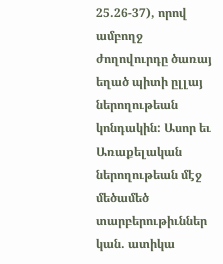25.26-37), որով ամբողջ ժողովուրդը ծառայ եղած պիտի ըլլայ ներողութեան կոնդակին: Ասոր եւ Առաքելական ներողութեան մէջ մեծամեծ տարբերութիւններ կան. ատիկա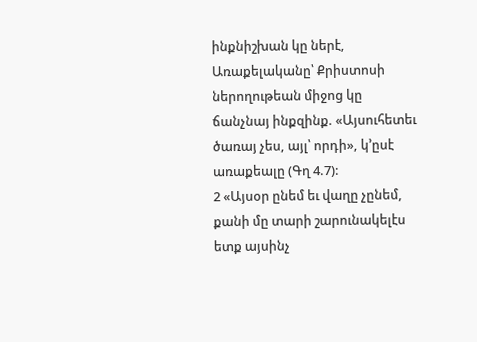ինքնիշխան կը ներէ, Առաքելականը՝ Քրիստոսի ներողութեան միջոց կը ճանչնայ ինքզինք. «Այսուհետեւ ծառայ չես, այլ՝ որդի», կ՚ըսէ առաքեալը (Գղ 4.7):
2 «Այսօր ընեմ եւ վաղը չընեմ, քանի մը տարի շարունակելէս ետք այսինչ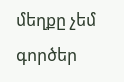մեղքը չեմ գործեր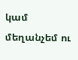կամ մեղանչեմ ու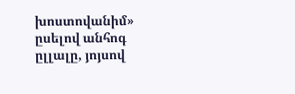խոստովանիմ» ըսելով անհոգ ըլլալը, յոյսով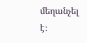մեղանչել է։